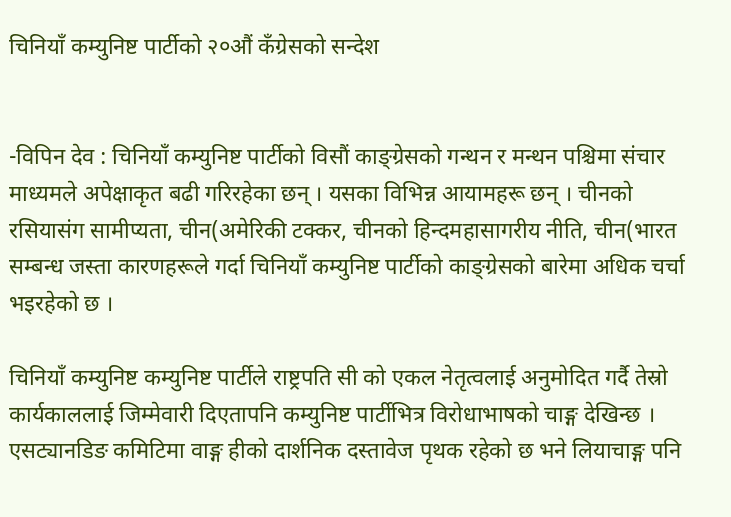चिनियाँ कम्युनिष्ट पार्टीको २०औं कँग्रेसको सन्देश


-विपिन देव : चिनियाँ कम्युनिष्ट पार्टीको विसौं काङ्ग्रेसको गन्थन र मन्थन पश्चिमा संचार माध्यमले अपेक्षाकृत बढी गरिरहेका छन् । यसका विभिन्न आयामहरू छन् । चीनको रसियासंग सामीप्यता, चीन(अमेरिकी टक्कर, चीनको हिन्दमहासागरीय नीति, चीन(भारत सम्बन्ध जस्ता कारणहरूले गर्दा चिनियाँ कम्युनिष्ट पार्टीको काङ्ग्रेसको बारेमा अधिक चर्चा भइरहेको छ ।

चिनियाँ कम्युनिष्ट कम्युनिष्ट पार्टीले राष्ट्रपति सी को एकल नेतृत्वलाई अनुमोदित गर्दै तेस्रो कार्यकाललाई जिम्मेवारी दिएतापनि कम्युनिष्ट पार्टीभित्र विरोधाभाषको चाङ्ग देखिन्छ । एसट्यानडिङ कमिटिमा वाङ्ग हीको दार्शनिक दस्तावेज पृथक रहेको छ भने लियाचाङ्ग पनि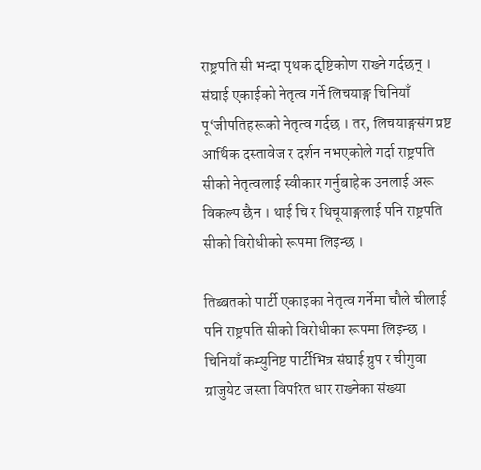राष्ट्रपति सी भन्दा पृथक दृष्टिकोण राख्ने गर्दछन् । संघाई एकाईको नेतृत्व गर्ने लिचयाङ्ग चिनियाँ पू‘जीपतिहरूको नेतृत्व गर्दछ । तर, लिचयाङ्गसंग प्रष्ट आर्थिक दस्तावेज र दर्शन नभएकोले गर्दा राष्ट्रपति सीको नेतृत्वलाई स्वीकार गर्नुबाहेक उनलाई अरू विकल्प छैन । थाई चि र थिचूयाङ्गलाई पनि राष्ट्रपति सीको विरोधीको रूपमा लिइन्छ ।

तिब्बतको पार्टी एकाइका नेतृत्व गर्नेमा चौले चीलाई पनि राष्ट्रपति सीको विरोधीका रूपमा लिइन्छ । चिनियाँ कम्युनिष्ट पार्टीभित्र संघाई ग्रुप र चीगुवा ग्राजुयेट जस्ता विपरित धार राख्नेका संख्या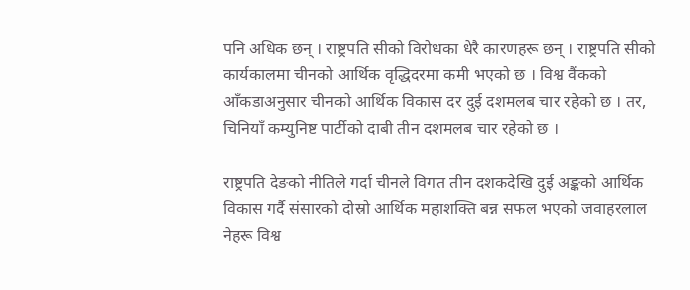पनि अधिक छन् । राष्ट्रपति सीको विरोधका धेरै कारणहरू छन् । राष्ट्रपति सीको कार्यकालमा चीनको आर्थिक वृद्धिदरमा कमी भएको छ । विश्व वैंकको आँकडाअनुसार चीनको आर्थिक विकास दर दुई दशमलब चार रहेको छ । तर, चिनियाँ कम्युनिष्ट पार्टीको दाबी तीन दशमलब चार रहेको छ ।

राष्ट्रपति देङको नीतिले गर्दा चीनले विगत तीन दशकदेखि दुई अङ्कको आर्थिक विकास गर्दै संसारको दोस्रो आर्थिक महाशक्ति बन्न सफल भएको जवाहरलाल नेहरू विश्व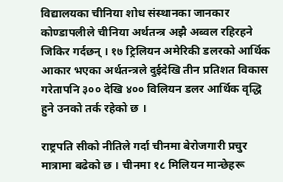विद्यालयका चीनिया शोध संस्थानका जानकार कोण्डापलीले चीनिया अर्थतन्त्र अझै अब्वल रहिरहने जिकिर गर्दछन् । १७ ट्रिलियन अमेरिकी डलरको आर्थिक आकार भएका अर्थतन्त्रले दुईदेखि तीन प्रतिशत विकास गरेतापनि ३०० देखि ४०० विलियन डलर आर्थिक वृद्धि हुने उनको तर्क रहेको छ ।

राष्ट्रपति सीको नीतिले गर्दा चीनमा बेरोजगारी प्रचुर मात्रामा बढेको छ । चीनमा १८ मिलियन मान्छेहरू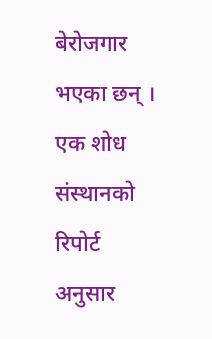बेरोजगार भएका छन् । एक शोध संस्थानको रिपोर्ट अनुसार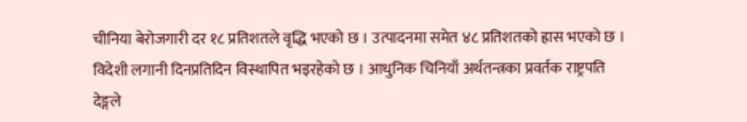चीनिया बेरोजगारी दर १८ प्रतिशतले वृद्धि भएको छ । उत्पादनमा समेत ४८ प्रतिशतको ह्रास भएको छ । विदेशी लगानी दिनप्रतिदिन विस्थापित भइरहेको छ । आधुनिक चिनियाँ अर्थतन्त्रका प्रवर्तक राष्ट्रपति देङ्गले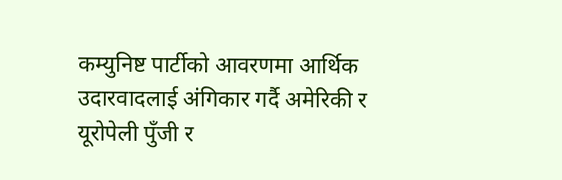कम्युनिष्ट पार्टीको आवरणमा आर्थिक उदारवादलाई अंगिकार गर्दै अमेरिकी र यूरोपेली पुँजी र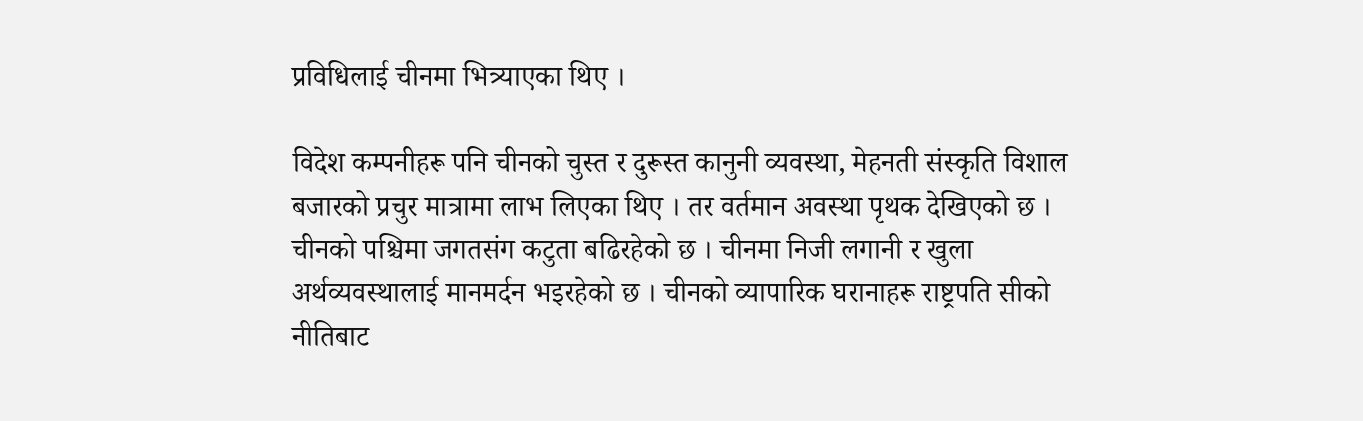प्रविधिलाई चीनमा भित्र्याएका थिए ।

विदेश कम्पनीहरू पनि चीनको चुस्त र दुरूस्त कानुनी व्यवस्था, मेहनती संस्कृति विशाल बजारको प्रचुर मात्रामा लाभ लिएका थिए । तर वर्तमान अवस्था पृथक देखिएको छ । चीनको पश्चिमा जगतसंग कटुता बढिरहेको छ । चीनमा निजी लगानी र खुला अर्थव्यवस्थालाई मानमर्दन भइरहेको छ । चीनको व्यापारिक घरानाहरू राष्ट्रपति सीको नीतिबाट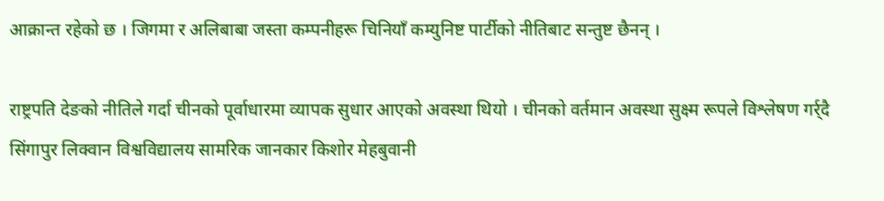आक्रान्त रहेको छ । जिगमा र अलिबाबा जस्ता कम्पनीहरू चिनियाँ कम्युनिष्ट पार्टीको नीतिबाट सन्तुष्ट छैनन् ।

राष्ट्रपति देङको नीतिले गर्दा चीनको पूर्वाधारमा व्यापक सुधार आएको अवस्था थियो । चीनको वर्तमान अवस्था सुक्ष्म रूपले विश्लेषण गर्र्दै सिंगापुर लिक्वान विश्वविद्यालय सामरिक जानकार किशोर मेहबुवानी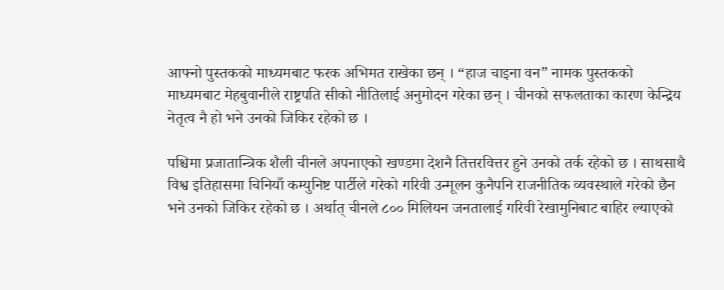आफ्नो पुस्तकको माध्यमबाट फरक अभिमत राखेका छन् । “हाज चाइना वन” नामक पुस्तकको माध्यमबाट मेहबुवानीले राष्ट्रपति सीको नीतिलाई अनुमोदन गरेका छन् । चीनको सफलताका कारण केन्द्रिय नेतृत्व नै हो भने उनको जिकिर रहेको छ ।

पश्चिमा प्रजातान्त्रिक शैली चीनले अपनाएको खण्डमा देशनै तित्तरवित्तर हुने उनको तर्क रहेको छ । साथसाथै विश्व इतिहासमा चिनियाँ कम्युनिष्ट पार्टीले गरेको गरिवी उन्मूलन कुनैपनि राजनीतिक व्यवस्थाले गरेको छैन भने उनको जिकिर रहेको छ । अर्थात् चीनले ८०० मिलियन जनतालाई गरिवी रेखामुनिबाट बाहिर ल्याएको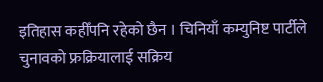इतिहास कहीँपनि रहेको छैन । चिनियाँ कम्युनिष्ट पार्टीले चुनावको फ्रक्रियालाई सक्रिय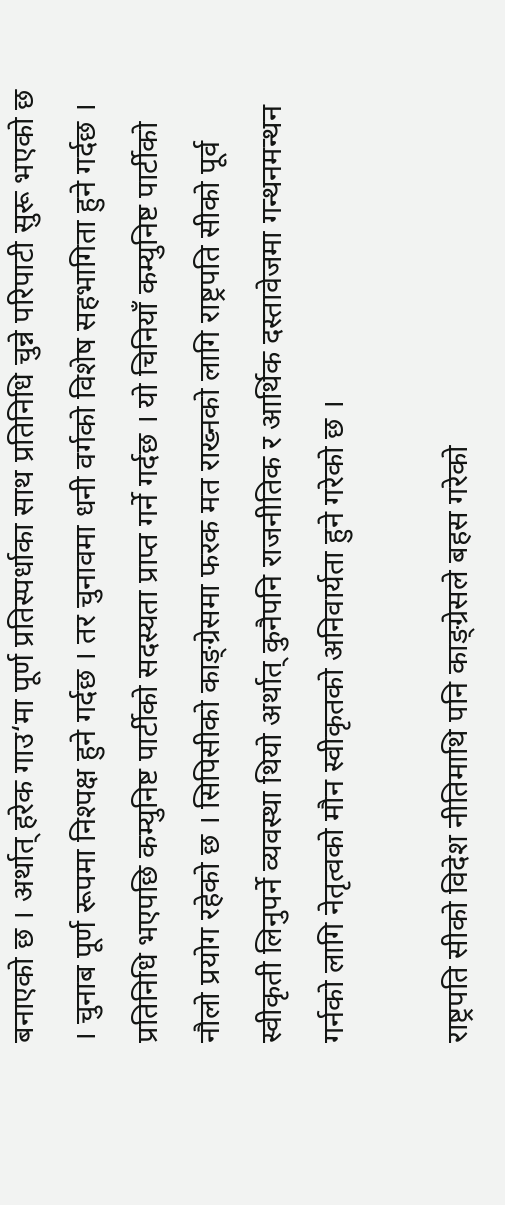बनाएको छ । अर्थात् हरेक गाउ‘मा पूर्ण प्रतिस्पर्धाका साथ प्रतिनिधि चुन्ने परिपाटी सुरू भएको छ । चुनाब पूर्ण रूपमा निश्पक्ष हुने गर्दछ । तर चुनावमा धनी वर्गको विशेष सहभागिता हुने गर्दछ । प्रतिनिधि भएपछि कम्युनिष्ट पार्टीको सदस्यता प्राप्त गर्ने गर्दछ । यो चिनियाँ कम्युनिष्ट पार्टीको नौलो प्रयोग रहेको छ । सिपिसीको काङ्ग्रेसमा फरक मत राख्नको लागि राष्ट्रपति सीको पूर्व स्वीकृती लिनुपर्ने व्यवस्था थियो अर्थात् कुनैपनि राजनीतिक र आर्थिक दस्तावेजमा गन्थनमन्थन गर्नको लागि नेतृत्वको मौन स्वीकृतको अनिवार्यता हुने गरेको छ ।

राष्ट्रपति सीको विदेश नीतिमाथि पनि काङ्ग्रेसले बहस गरेको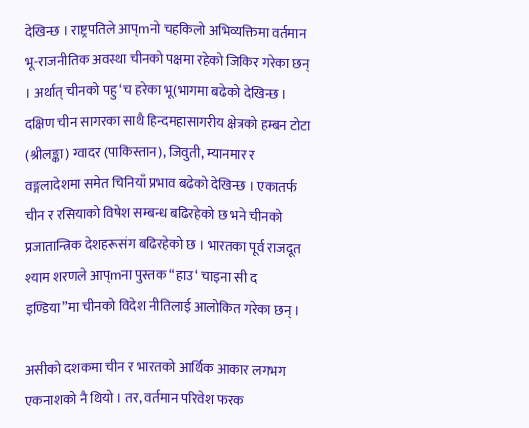देखिन्छ । राष्ट्रपतिले आप्mनो चहकिलो अभिव्यक्तिमा वर्तमान भू-राजनीतिक अवस्था चीनको पक्षमा रहेको जिकिर गरेका छन् । अर्थात् चीनको पहु‘च हरेका भू(भागमा बढेको देखिन्छ । दक्षिण चीन सागरका साथै हिन्दमहासागरीय क्षेत्रको हम्बन टोटा (श्रीलङ्का) ग्वादर (पाकिस्तान), जिवुती, म्यानमार र वङ्गलादेशमा समेत चिनियाँ प्रभाव बढेको देखिन्छ । एकातर्फ चीन र रसियाको विषेश सम्बन्ध बढिरहेको छ भने चीनको प्रजातान्त्रिक देशहरूसंग बढिरहेको छ । भारतका पूर्व राजदूत श्याम शरणले आप्mना पुस्तक “हाउ‘ चाइना सी द इण्डिया”मा चीनको विदेश नीतिलाई आलोकित गरेका छन् ।

असीको दशकमा चीन र भारतको आर्थिक आकार लगभग एकनाशको नै थियो । तर, वर्तमान परिवेश फरक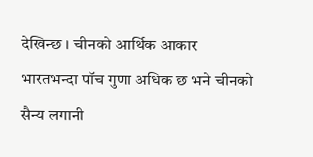देखिन्छ । चीनको आर्थिक आकार भारतभन्दा पॉच गुणा अधिक छ भने चीनको सैन्य लगानी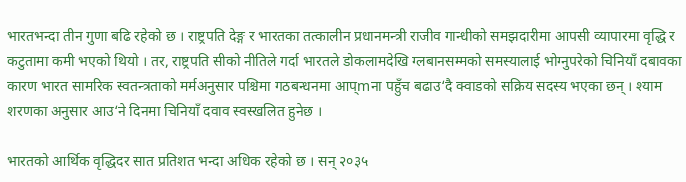भारतभन्दा तीन गुणा बढि रहेको छ । राष्ट्रपति देङ्ग र भारतका तत्कालीन प्रधानमन्त्री राजीव गान्धीको समझदारीमा आपसी व्यापारमा वृद्धि र कटुतामा कमी भएको थियो । तर, राष्ट्रपति सीको नीतिले गर्दा भारतले डोकलामदेखि ग्लबानसम्मको समस्यालाई भोग्नुपरेको चिनियाँ दबावका कारण भारत सामरिक स्वतन्त्रताको मर्मअनुसार पश्चिमा गठबन्धनमा आप्mना पहुँच बढाउ‘दै क्वाडको सक्रिय सदस्य भएका छन् । श्याम शरणका अनुसार आउ‘ने दिनमा चिनियाँ दवाव स्वस्खलित हुनेछ ।

भारतको आर्थिक वृद्धिदर सात प्रतिशत भन्दा अधिक रहेको छ । सन् २०३५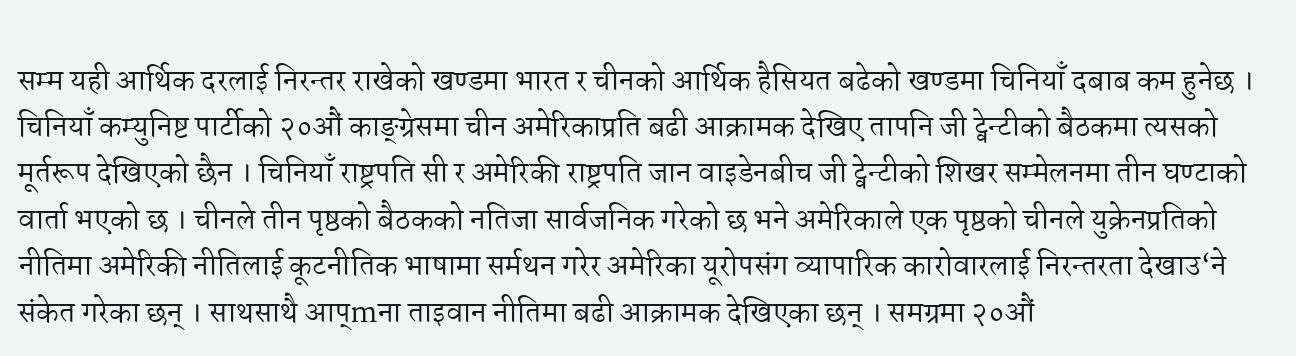सम्म यही आर्थिक दरलाई निरन्तर राखेको खण्डमा भारत र चीनको आर्थिक हैसियत बढेको खण्डमा चिनियाँ दबाब कम हुनेछ । चिनियाँ कम्युनिष्ट पार्टीको २०औं काङ्ग्रेसमा चीन अमेरिकाप्रति बढी आक्रामक देखिए तापनि जी ट्वेन्टीको बैठकमा त्यसको मूर्तरूप देखिएको छैन । चिनियाँ राष्ट्रपति सी र अमेरिकी राष्ट्रपति जान वाइडेनबीच जी ट्वेन्टीको शिखर सम्मेलनमा तीन घण्टाको वार्ता भएको छ । चीनले तीन पृष्ठको बैठकको नतिजा सार्वजनिक गरेको छ भने अमेरिकाले एक पृष्ठको चीनले युक्रेनप्रतिको नीतिमा अमेरिकी नीतिलाई कूटनीतिक भाषामा सर्मथन गरेर अमेरिका यूरोपसंग व्यापारिक कारोवारलाई निरन्तरता देखाउ‘ने संकेत गरेका छन् । साथसाथै आप्mना ताइवान नीतिमा बढी आक्रामक देखिएका छन् । समग्रमा २०औं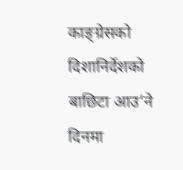काङ्ग्रेसको दिशानिर्देशको बाछिटा आउ‘ने दिनमा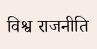विश्व राजनीति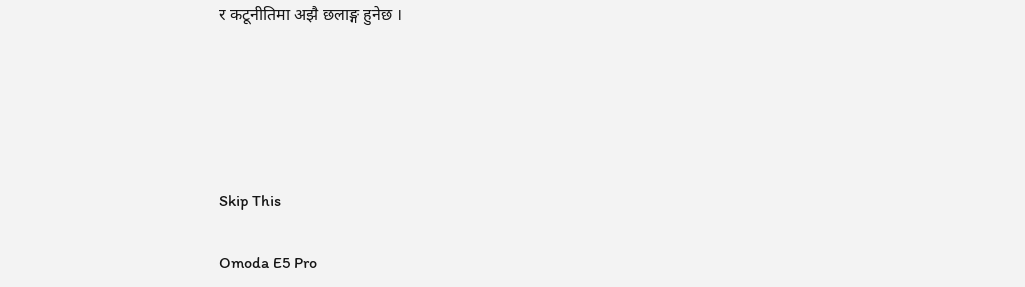र कटूनीतिमा अझै छलाङ्ग हुनेछ ।





Skip This

Omoda E5 Pro